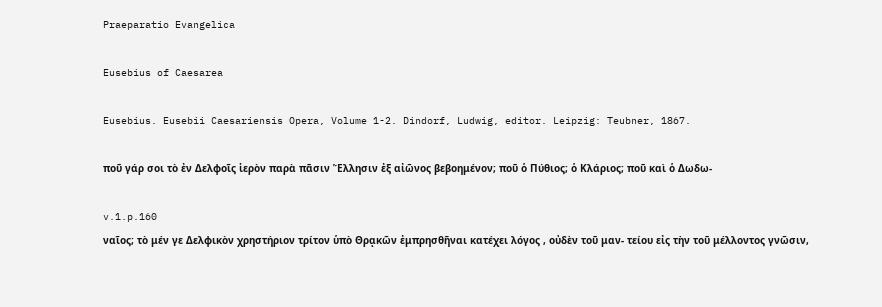Praeparatio Evangelica

Eusebius of Caesarea

Eusebius. Eusebii Caesariensis Opera, Volume 1-2. Dindorf, Ludwig, editor. Leipzig: Teubner, 1867.

ποῦ γάρ σοι τὸ ἐν Δελφοῖς ἱερὸν παρὰ πᾶσιν Ἕλλησιν ἐξ αἰῶνος βεβοημένον; ποῦ ὁ Πύθιος; ὁ Κλάριος; ποῦ καὶ ὁ Δωδω-

v.1.p.160
ναῖος; τὸ μέν γε Δελφικὸν χρηστήριον τρίτον ὑπὸ Θρᾳκῶν ἐμπρησθῆναι κατέχει λόγος , οὐδὲν τοῦ μαν- τείου εἰς τὴν τοῦ μέλλοντος γνῶσιν,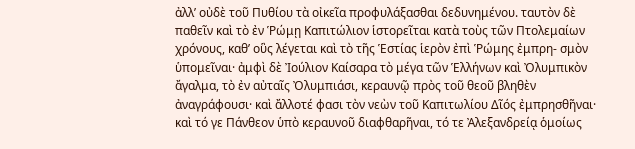ἀλλ’ οὐδὲ τοῦ Πυθίου τὰ οἰκεῖα προφυλάξασθαι δεδυνημένου. ταυτὸν δὲ παθεῖν καὶ τὸ ἐν Ῥώμῃ Καπιτώλιον ἱστορεῖται κατὰ τοὺς τῶν Πτολεμαίων χρόνους, καθ’ οὓς λέγεται καὶ τὸ τῆς Ἑστίας ἱερὸν ἐπὶ Ῥώμης ἐμπρη- σμὸν ὑπομεῖναι· ἀμφὶ δὲ Ἰούλιον Καίσαρα τὸ μέγα τῶν Ἑλλήνων καὶ Ὀλυμπικὸν ἄγαλμα, τὸ ἐν αὐταῖς Ὀλυμπιάσι, κεραυνῷ πρὸς τοῦ θεοῦ βληθὲν ἀναγράφουσι· καὶ ἄλλοτέ φασι τὸν νεὼν τοῦ Καπιτωλίου Δῖός ἐμπρησθῆναι· καὶ τό γε Πάνθεον ὑπὸ κεραυνοῦ διαφθαρῆναι, τό τε Ἀλεξανδρείᾳ ὁμοίως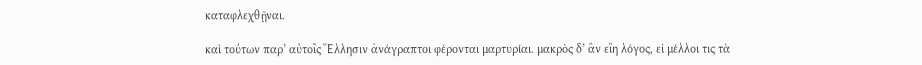καταφλεχθῇναι.

καὶ τούτων παρ’ αὐτοῖς Ἕλλησιν ἀνάγραπτοι φέρονται μαρτυρίαι. μακρὸς δ’ ἂν εἴη λόγος, εἰ μέλλοι τις τὰ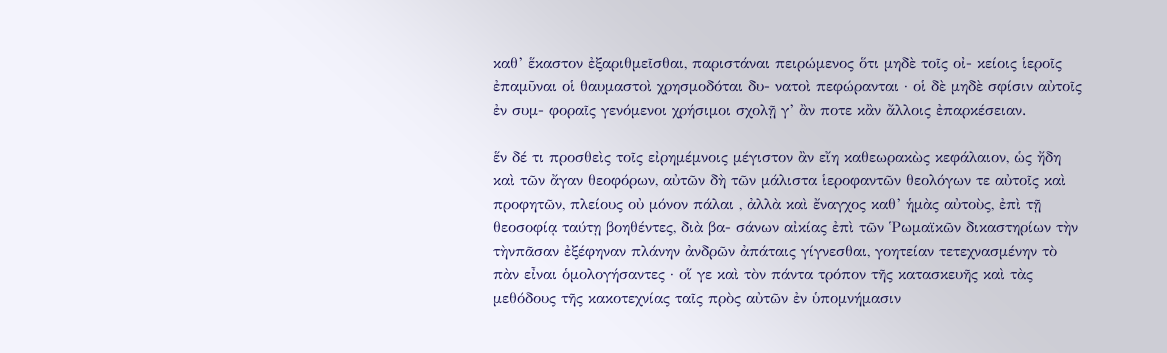καθ’ ἕκαστον ἐξαριθμεῖσθαι, παριστάναι πειρώμενος ὅτι μηδὲ τοῖς οἰ- κείοις ἱεροῖς ἐπαμῦναι οἱ θαυμαστοὶ χρησμοδόται δυ- νατοὶ πεφώρανται · οἱ δὲ μηδὲ σφίσιν αὐτοῖς ἐν συμ- φοραῖς γενόμενοι χρήσιμοι σχολῇ γ’ ἂν ποτε κἂν ἄλλοις ἐπαρκέσειαν.

ἕν δέ τι προσθεὶς τοῖς εἰρημέμνοις μέγιστον ἂν εἴη καθεωρακὼς κεφάλαιον, ὡς ἤδη καὶ τῶν ἄγαν θεοφόρων, αὐτῶν δὴ τῶν μάλιστα ἱεροφαντῶν θεολόγων τε αὐτοῖς καὶ προφητῶν, πλείους οὐ μόνον πάλαι , ἀλλὰ καὶ ἔναγχος καθ’ ἡμὰς αὐτοὺς, ἐπὶ τῇ θεοσοφίᾳ ταύτῃ βοηθέντες, διὰ βα- σάνων αἰκίας ἐπὶ τῶν Ῥωμαϊκῶν δικαστηρίων τὴν τὴνπᾶσαν ἐξέφηναν πλάνην ἀνδρῶν ἀπάταις γίγνεσθαι, γοητείαν τετεχνασμένην τὸ πὰν εἶναι ὁμολογήσαντες · οἵ γε καὶ τὸν πάντα τρόπον τῆς κατασκευῆς καὶ τὰς μεθόδους τῆς κακοτεχνίας ταῖς πρὸς αὐτῶν ἐν ὑπομνήμασιν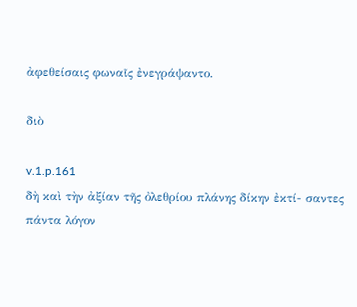ἀφεθείσαις φωναῖς ἐνεγράψαντο.

διὸ

v.1.p.161
δὴ καὶ τὴν ἀξίαν τῆς ὀλεθρίου πλάνης δίκην ἐκτί- σαντες πάντα λόγον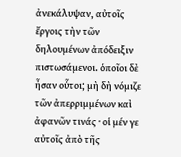ἀνεκάλυψαν, αὐτοῖς ἔργοις τὴν τῶν δηλουμένων ἀπόδειξιν πιστωσάμενοι. ὁποῖοι δὲ ἦσαν οὗτοι; μὴ δὴ νόμιζε τῶν ἀπερριμμένων καὶ ἀφανῶν τινάς · οἱ μέν γε αὐτοῖς ἀπὸ τῆς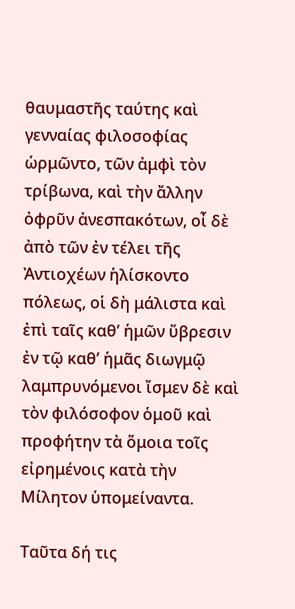θαυμαστῆς ταύτης καὶ γενναίας φιλοσοφίας ὡρμῶντο, τῶν ἀμφὶ τὸν τρίβωνα, καὶ τὴν ἄλλην ὀφρῦν ἀνεσπακότων, οἶ δὲ ἀπὸ τῶν ἐν τέλει τῆς Ἀντιοχέων ἡλίσκοντο πόλεως, οἱ δὴ μάλιστα καὶ ἐπὶ ταῖς καθ’ ἡμῶν ὕβρεσιν ἐν τῷ καθ’ ἡμᾶς διωγμῷ λαμπρυνόμενοι ἴσμεν δὲ καὶ τὸν φιλόσοφον ὁμοῦ καὶ προφήτην τὰ ὅμοια τοῖς εἰρημένοις κατὰ τὴν Μίλητον ὑπομείναντα.

Ταῦτα δή τις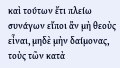καὶ τούτων ἔτι πλείω συνάγων εἴποι ἂν μὴ θεοὺς εἶναι, μηδὲ μὴν δαίμονας, τοὺς τῶν κατὰ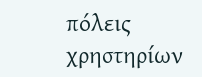πόλεις χρηστηρίων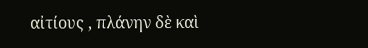αἰτίους , πλάνην δὲ καὶ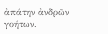ἀπάτην ἀνδρῶν γοήτων.